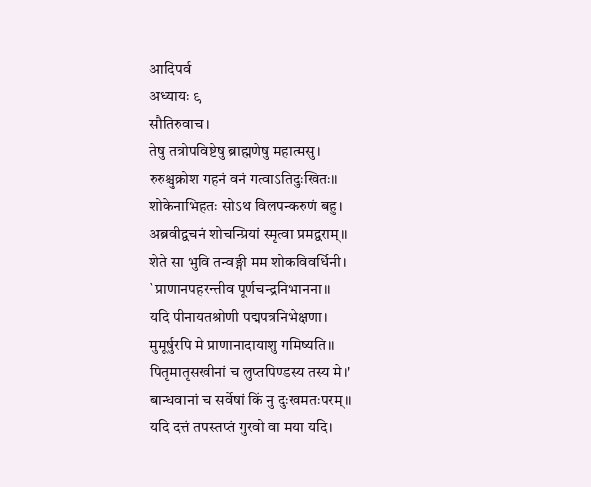आदिपर्व
अध्यायः ९
सौतिरुवाच।
तेषु तत्रोपविष्टेषु ब्राह्मणेषु महात्मसु।
रुरुश्चुक्रोश गहनं वनं गत्वाऽतिदुःखितः।।
शोकेनाभिहतः सोऽथ विलपन्करुणं बहु।
अब्रवीद्वचनं शोचन्प्रियां स्मृत्वा प्रमद्वराम्।।
शेते सा भुवि तन्वङ्गी मम शोकविवर्धिनी।
`प्राणानपहरन्तीव पूर्णचन्द्रनिभानना।।
यदि पीनायतश्रोणी पद्मपत्रनिभेक्षणा।
मुमूर्षुरपि मे प्राणानादायाशु गमिष्यति।।
पितृमातृसखीनां च लुप्तपिण्डस्य तस्य मे।'
बान्धवानां च सर्वेषां किं नु दुःखमतःपरम्।।
यदि दत्तं तपस्तप्तं गुरवो वा मया यदि।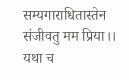सम्यगाराधितास्तेन संजीवतु मम प्रिया।।
यथा च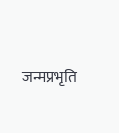जन्मप्रभृति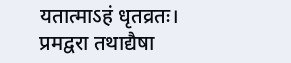यतात्माऽहं धृतव्रतः।
प्रमद्वरा तथाद्यैषा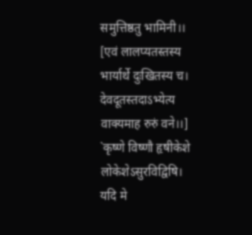समुत्तिष्ठतु भामिनी।।
[एवं लालप्यतस्तस्य भार्यार्थे दुःखितस्य च।
देवदूतस्तदाऽभ्येत्य वाक्यमाह रुरुं वने।।]
`कृष्णे विष्णौ हृषीकेशे लोकेशेऽसुरविद्विषि।
यदि मे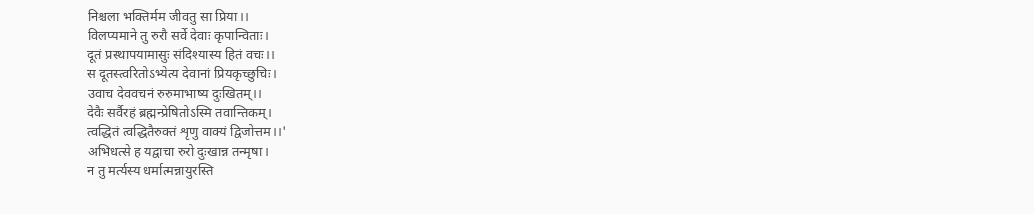निश्चला भक्तिर्मम जीवतु सा प्रिया।।
विलप्यमाने तु रुरौ सर्वे देवाः कृपान्विताः।
दूतं प्रस्थापयामासुः संदिश्यास्य हितं वचः।।
स दूतस्त्वरितोऽभ्येत्य देवानां प्रियकृच्छुचिः।
उवाच देववचनं रुरुमाभाष्य दुःखितम्।।
देवैः सर्वैरहं ब्रह्मन्प्रेषितोऽस्मि तवान्तिकम्।
त्वद्धितं त्वद्धितैरुक्तं शृणु वाक्यं द्विजोत्तम।।'
अभिधत्से ह यद्वाचा रुरो दुःखान्न तन्मृषा।
न तु मर्त्यस्य धर्मात्मन्नायुरस्ति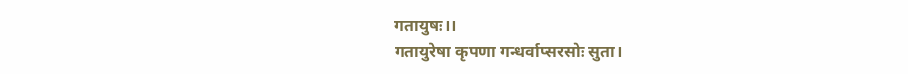गतायुषः।।
गतायुरेषा कृपणा गन्धर्वाप्सरसोः सुता।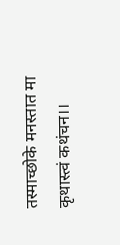तस्माच्छोके मनस्तात मा कृथास्त्वं कथंचन।।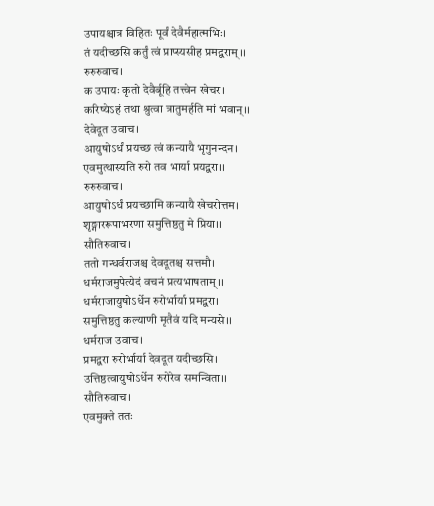उपायश्चात्र विहितः पूर्वं देवैर्महात्मभिः।
तं यदीच्छसि कर्तुं त्वं प्राप्स्यसीह प्रमद्वराम्।।
रुरुरुवाच।
क उपायः कृतो देवैर्बूहि तत्त्वेन खेचर।
करिष्येऽहं तथा श्रुत्वा त्रातुमर्हति मां भवान्।।
देवेदूत उवाच।
आयुषोऽर्धं प्रयच्छ त्वं कन्यायै भृगुनन्दन।
एवमुत्थास्यति रुरो तव भार्या प्रयद्वरा।।
रुरुरुवाच।
आयुषोऽर्धं प्रयच्छामि कन्यायै खेचरोत्तम।
शृङ्गाररूपाभरणा समुत्तिष्ठतु मे प्रिया।।
सौतिरुवाच।
ततो गन्धर्वराजश्च देवदूतश्च सत्तमौ।
धर्मराजमुपेत्येदं वचनं प्रत्यभाषताम्।।
धर्मराजायुषोऽर्धेन रुरोर्भार्या प्रमद्वरा।
समुत्तिष्ठतु कल्याणी मृतैवं यदि मन्यसे।।
धर्मराज उवाच।
प्रमद्वरा रुरोर्भार्या देवदूत यदीच्छसि।
उत्तिष्ठत्वायुषोऽर्धेन रुरोरेव समन्विता।।
सौतिरुवाच।
एवमुक्ते ततः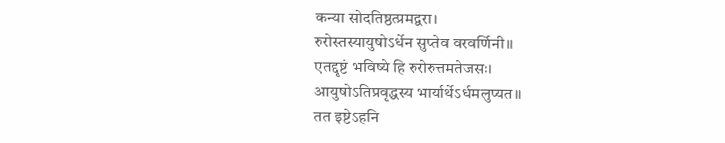कन्या सोदतिष्ठत्प्रमद्वरा।
रुरोस्तस्यायुषोऽर्धेन सुप्तेव वरवर्णिनी।।
एतद्दृष्टं भविष्ये हि रुरोरुत्तमतेजसः।
आयुषोऽतिप्रवृद्धस्य भार्यार्थेऽर्धमलुप्यत।।
तत इष्टेऽहनि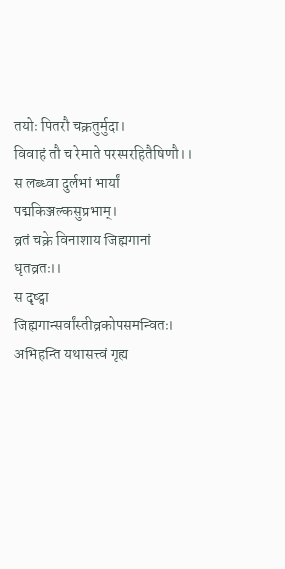तयोः पितरौ चक्रतुर्मुदा।
विवाहं तौ च रेमाते परस्परहितैषिणौ।।
स लब्ध्वा दुर्लभां भार्यां पद्मकिञ्जल्कसुप्रभाम्।
व्रतं चक्रे विनाशाय जिह्मगानां धृतव्रतः।।
स दृष्ट्वा जिह्मगान्सर्वांस्तीव्रकोपसमन्वितः।
अभिहन्ति यथासत्त्वं गृह्य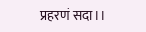प्रहरणं सदा।।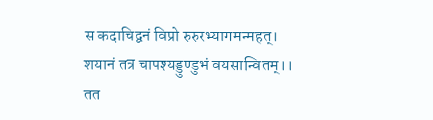स कदाचिद्वनं विप्रो रुरुरभ्यागमन्महत्।
शयानं तत्र चापश्यड्डुण्डुभं वयसान्वितम्।।
तत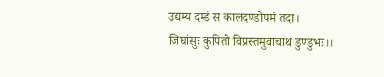उद्यम्य दम्डं स कालदण्डोपमं तदा।
जिघांसुः कुपितो विप्रस्तमुवाचाथ डुण्डुभः।।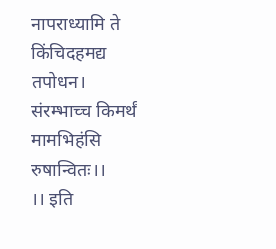नापराध्यामि ते किंचिदहमद्य तपोधन।
संरम्भाच्च किमर्थं मामभिहंसि रुषान्वितः।।
।। इति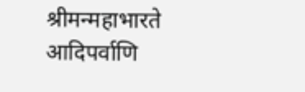श्रीमन्महाभारते आदिपर्वाणि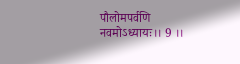पौलोमपर्वणि नवमोऽध्यायः।। 9 ।।